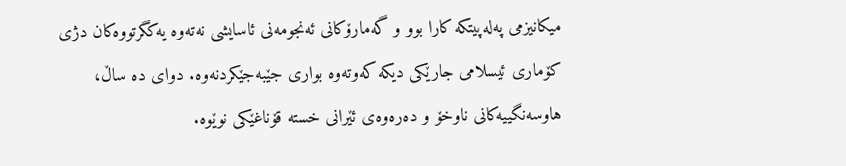میکانیزمی پەلەپیتکە کارا بوو و گەمارۆکانی ئەنجومەنی ئاسایشی نەتەوە یەکگرتووەکان دژی کۆماری ئیسلامی جارێکی دیکە کەوتەوە بواری جێبەجێکردنەوە. دوای دە ساڵ، هاوسەنگییەکانی ناوخۆ و دەرەوەی ئێرانی خستە قۆناغێکی نوێوە.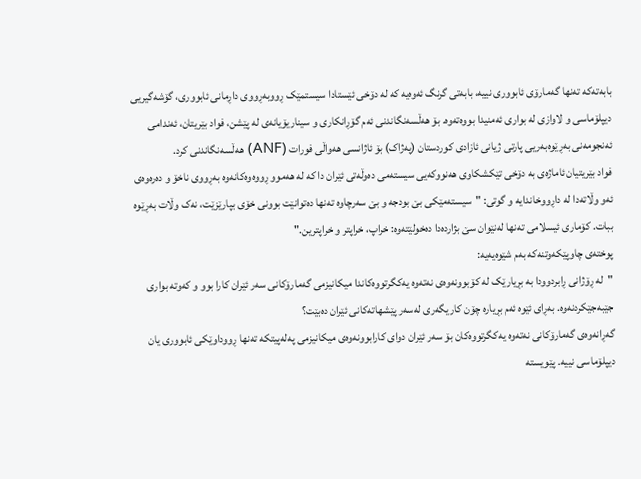بابەتەکە تەنها گەمارۆی ئابووری نییە، بابەتی گرنگ ئەوەیە کە لە دۆخی ئێستادا سیستمێک ڕووبەڕووی داڕمانی ئابووری، گۆشەگیریی دیپلۆماسی و لاوازی لە بواری ئەمنیدا بووەتەوە. بۆ هەڵسەنگاندنی ئەم گۆڕانکاری و سیناریۆیانەی لە پێشن، فواد بێریتان، ئەندامی ئەنجومەنی بەڕێوەبەریی پارتی ژیانی ئازادی کوردستان (پەژاک) بۆ ئاژانسی هەواڵی فورات (ANF) هەڵسەنگاندنی کرد.
فواد بێریتیان ئاماژەی بە دۆخی تێکشکاوی هەنووکەیی سیستەمی دەوڵەتی ئێران دا کە لە هەموو ڕووەوەکانەوە بەڕووی ناخۆ و دەرەوەی ئەو وڵاتەدا لە داڕووخاندایە و گوتی: "سیستەمێکی بێ بودجە و بێ سەرچاوە تەنها دەتوانێت بوونی خۆی بپارێزێت، نەک وڵات بەڕێوە ببات. کۆماری ئیسلامی تەنها لەنێوان سێ بژاردەدا دەخولێتەوە: خراپ، خراپتر و خراپترین."
پوختەی چاوپێکەوتنەکە بەم شێوەیەیە:
"لە ڕۆژانی ڕابردوودا بە بڕیارێک لە کۆبوونەوەی نەتەوە یەکگرتووەکاندا میکانیزمی گەمارۆکانی سەر ئێران کارا بوو و کەوتە بواری جێبەجێکردنەوە. بەڕای ئێوە ئەم بڕیارە چۆن کاریگەری لەسەر پێشهاتەکانی ئێران دەبێت؟
گەڕانەوەی گەمارۆکانی نەتەوە یەکگرتووەکان بۆ سەر ئێران دوای کارابوونەوەی میکانیزمی پەلەپیتکە تەنها ڕووداوێکی ئابووری یان دیپلۆماسی نییە. پێویستە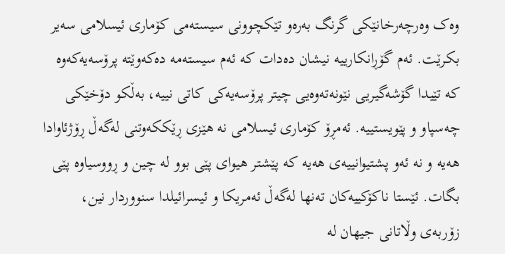وەک وەرچەرخانێکی گرنگ بەرەو تێکچوونی سیستەمی کۆماری ئیسلامی سەیر بکرێت. ئەم گۆڕانکارییە نیشان دەدات کە ئەم سیستەمە دەکەوێتە پرۆسەیەکەوە کە تێیدا گۆشەگیریی نێونەتەوەیی چیتر پرۆسەیەکی کاتی نییە، بەڵکو دۆخێکی چەسپاو و پێویستییە. ئەمڕۆ کۆماری ئیسلامی نە هێزی ڕێککەوتنی لەگەڵ ڕۆژئاوادا هەیە و نە ئەو پشتیوانییەی هەیە کە پێشتر هیوای پێی بوو لە چین و ڕووسیاوە پێی بگات. ئێستا ناکۆکییەکان تەنها لەگەڵ ئەمریکا و ئیسرائیلدا سنووردار نین، زۆربەی وڵاتانی جیهان لە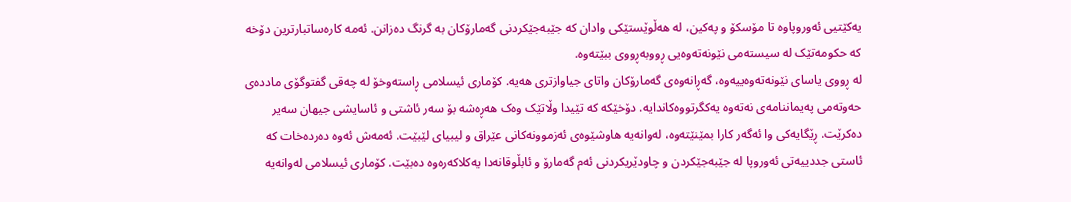یەکێتیی ئەوروپاوە تا مۆسکۆ و پەکین، لە هەڵوێستێکی وادان کە جێبەجێکردنی گەمارۆکان بە گرنگ دەزانن. ئەمە کارەساتبارترین دۆخە کە حکومەتێک لە سیستەمی نێونەتەوەیی ڕووبەڕووی ببێتەوە.
لە ڕووی یاسای نێونەتەوەییەوە، گەڕانەوەی گەمارۆکان واتای جیاوازتری هەیە. کۆماری ئیسلامی ڕاستەوخۆ لە چەقی گفتوگۆی ماددەی حەوتەمی پەیماننامەی نەتەوە یەکگرتووەکاندایە. دۆخێکە کە تێیدا وڵاتێک وەک هەڕەشە بۆ سەر ئاشتی و ئاسایشی جیهان سەیر دەکرێت. ڕێگایەکی وا ئەگەر کارا بمێنێتەوە، لەوانەیە هاوشێوەی ئەزموونەکانی عێراق و لیبیای لێبێت. ئەمەش ئەوە دەردەخات کە ئاستی جددییەتی ئەوروپا لە جێبەجێکردن و چاودێریکردنی ئەم گەمارۆ و ئابڵوقانەدا یەکلاکەرەوە دەبێت. کۆماری ئیسلامی لەوانەیە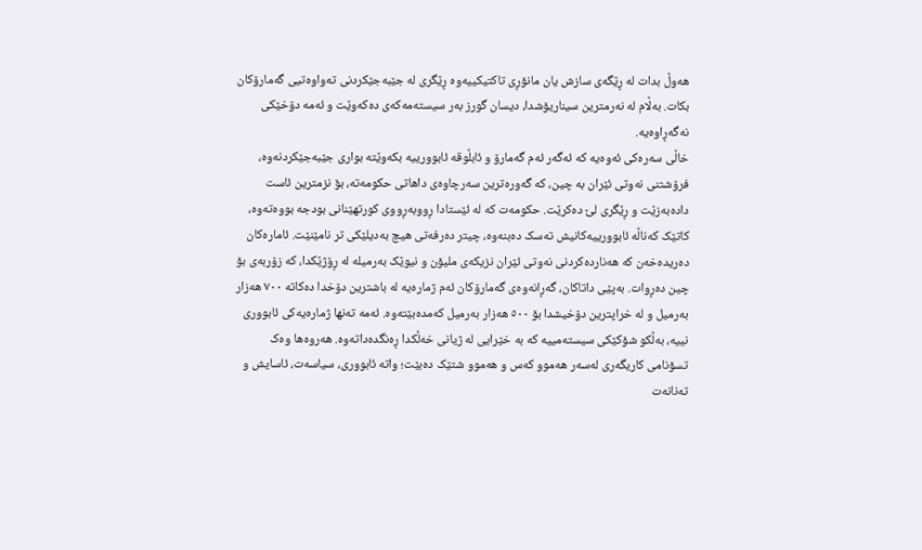هەوڵ بدات لە ڕێگەی سازش یان مانۆڕی تاکتیکییەوە ڕێگری لە جێبەجێکردنی تەواوەتیی گەمارۆکان بکات. بەڵام لە نەرمترین سیناریۆشدا، دیسان گورز بەر سیستەمەکەی دەکەوێت و ئەمە دۆخێکی نەگەڕاوەیە.
خاڵی سەرەکی ئەوەیە کە ئەگەر ئەم گەمارۆ و ئابڵوقە ئابوورییە بکەوێتە بواری جێبەجێکردنەوە، فرۆشتنی نەوتی ئێران بە چین، کە گەورەترین سەرچاوەی داهاتی حکومەتە، بۆ نزمترین ئاست دادەبەزێت و ڕێگری لێ دەکرێت. حکومەت کە لە ئێستادا ڕووبەڕووی کورتهێنانی بودجە بووەتەوە، کاتێک کەناڵە ئابوورییەکانیش تەسک دەبنەوە، چیتر دەرفەتی هیچ بەدیلێکی تر نامێنێت. ئامارەکان دەریدەخەن کە هەناردەکردنی نەوتی ئێران نزیکەی ملیۆن و نیوێک بەرمیلە لە ڕۆژێکدا، کە زۆربەی بۆ چین دەڕوات. بەپێی داتاکان، گەڕانەوەی گەمارۆکان ئەم ژمارەیە لە باشترین دۆخدا دەکاتە ٧٠٠ هەزار بەرمیل و لە خراپترین دۆخیشدا بۆ ٥٠٠ هەزار بەرمیل کەمدەبێتەوە. ئەمە تەنها ژمارەیەکی ئابووری نییە، بەڵکو شۆکێکی سیستەمییە کە بە خێرایی لە ژیانی خەڵکدا ڕەنگدەداتەوە. هەروەها وەک تسۆنامی کاریگەری لەسەر هەموو کەس و هەموو شتێک دەبێت؛ واتە ئابووری، سیاسەت، ئاسایش و تەنانەت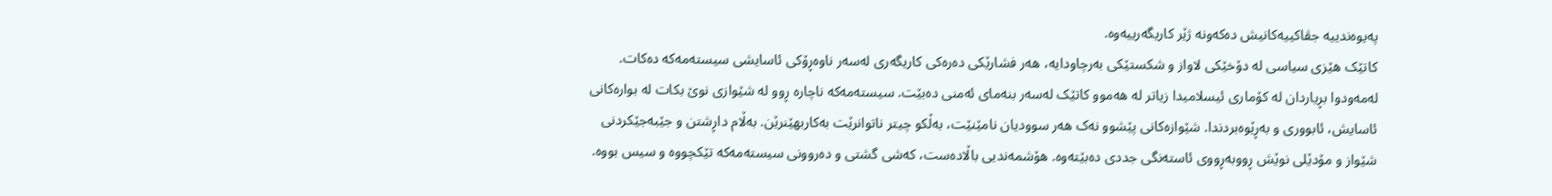پەیوەندییە جڤاکییەکانیش دەکەونە ژێر کاریگەرییەوە.
کاتێک هێزی سیاسی لە دۆخێکی لاواز و شکستێکی بەرچاودایە، هەر فشارێکی دەرەکی کاریگەری لەسەر ناوەڕۆکی ئاسایشی سیستەمەکە دەکات. لەمەودوا بڕیاردان لە کۆماری ئیسلامیدا زیاتر لە هەموو کاتێک لەسەر بنەمای ئەمنی دەبێت. سیستەمەکە ناچارە ڕوو لە شێوازی نوێ بکات لە بوارەکانی ئاسایش، ئابووری و بەڕێوەبردندا. شێوازەکانی پێشوو نەک هەر سوودیان نامێنێت، بەڵکو چیتر ناتوانرێت بەکاربهێنرێن. بەڵام داڕشتن و جێبەجێکردنی شێواز و مۆدێلی نوێش ڕووبەڕووی ئاستەنگی جددی دەبێتەوە. هۆشمەندیی باڵادەست، کەشی گشتی و دەروونی سیستەمەکە تێکچووە و سیس بووە.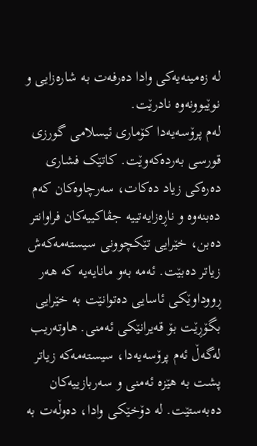لە زەمینەیەکی وادا دەرفەت بە شارەزایی و نوێبوونەوە نادرێت.
لەم پرۆسەیەدا کۆماری ئیسلامی گورزی قورسی بەردەکەوێت. کاتێک فشاری دەرەکی زیاد دەکات، سەرچاوەکان کەم دەبنەوە و ناڕەزایەتییە جڤاکییەکان فراوانتر دەبن، خێرایی تێکچوونی سیستەمەکەش زیاتر دەبێت. ئەمە بەو مانایەیە کە هەر ڕووداوێکی ئاسایی دەتوانێت بە خێرایی بگۆڕێت بۆ قەیرانێکی ئەمنی. هاوتەریب لەگەڵ ئەم پرۆسەیەدا، سیستەمەکە زیاتر پشت بە هێزە ئەمنی و سەربازییەکان دەبەستێت. لە دۆخێکی وادا، دەوڵەت بە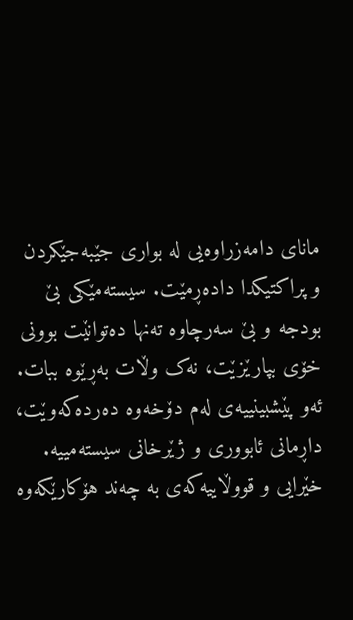مانای دامەزراوەیی لە بواری جێبەجێکردن و پراکتیکدا دادەڕمێت. سیستەمێکی بێ بودجە و بێ سەرچاوە تەنها دەتوانێت بوونی خۆی بپارێزێت، نەک وڵات بەڕێوە ببات.
ئەو پێشبینییەی لەم دۆخەوە دەردەکەوێت، داڕمانی ئابووری و ژێرخانی سیستەمییە. خێرایی و قووڵاییەکەی بە چەند هۆکارێکەوە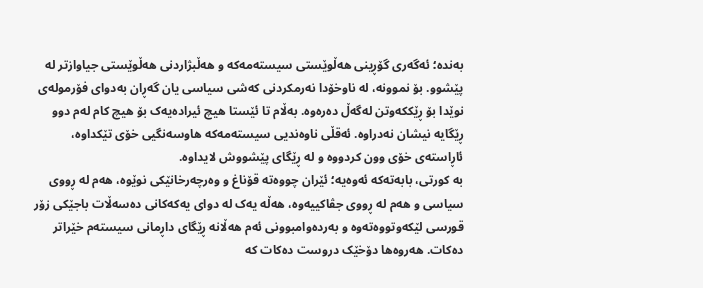بەندە؛ ئەگەری گۆڕینی هەڵوێستی سیستەمەکە و هەڵبژاردنی هەڵوێستی جیاوازتر لە پێشوو. بۆ نموونە، لە ناوخۆدا نەرمکردنی کەشی سیاسی یان گەڕان بەدوای فۆرمولەی نوێدا بۆ ڕێککەوتن لەگەڵ دەرەوە. بەڵام تا ئێستا هیچ ئیرادەیەک بۆ هیچ کام لەم دوو ڕێگایە نیشان نەدراوە. ئەقڵی ناوەندیی سیستەمەکە هاوسەنگیی خۆی تێکداوە، ئاڕاستەی خۆی وون کردووە و لە ڕێگای پێشووش لایداوە.
بە کورتی، بابەتەکە ئەوەیە؛ ئێران چووەتە قۆناغ و وەرچەرخانێکی نوێوە، هەم لە ڕووی سیاسی و هەم لە ڕووی جڤاکییەوە، هەڵە یەک لە دوای یەکەکانی دەسەڵات باجێکی زۆر قورسی لێکەوتووەتەوە و بەردەوامبوونی ئەم هەڵانە ڕێگای داڕمانی سیستەم خێراتر دەکات. هەروەها دۆخێک دروست دەکات کە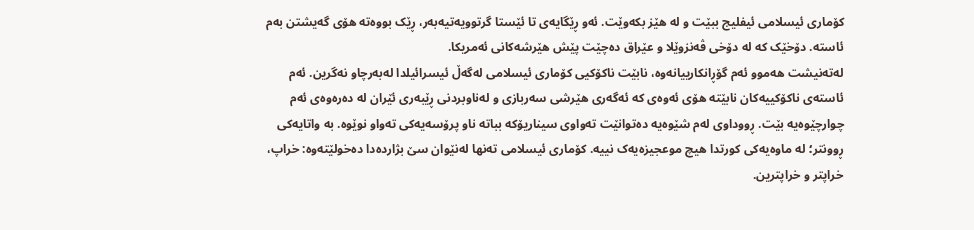کۆماری ئیسلامی ئیفلیج ببێت و لە هێز بکەوێت. ئەو ڕێگایەی تا ئێستا گرتوویەتیەبەر، ڕێک بووەتە هۆی گەیشتن بەم ئاستە. دۆخێک کە لە دۆخی ڤەنزوێلا و عێراق دەچێت پێش هێرشەکانی ئەمریکا.
لەتەنیشت هەموو ئەم گۆڕانکارییانەوە، نابێت ناکۆکیی کۆماری ئیسلامی لەگەڵ ئیسرائیلدا لەبەرچاو نەگرین. ئەم ئاستەی ناکۆکییەکان نابێتە هۆی ئەوەی کە ئەگەری هێرشی سەربازی و لەناوبردنی ڕێبەری ئێران لە دەرەوەی ئەم چوارچێوەیە بێت. ڕووداوی لەم شێوەیە دەتوانێت تەواوی سیناریۆکە بباتە ناو پرۆسەیەکی تەواو نوێوە. بە واتایەکی ڕوونتر؛ لە ماوەیەکی کورتدا هیچ موعجیزەیەک نییە. کۆماری ئیسلامی تەنها لەنێوان سێ بژاردەدا دەخولێتەوە: خراپ، خراپتر و خراپترین.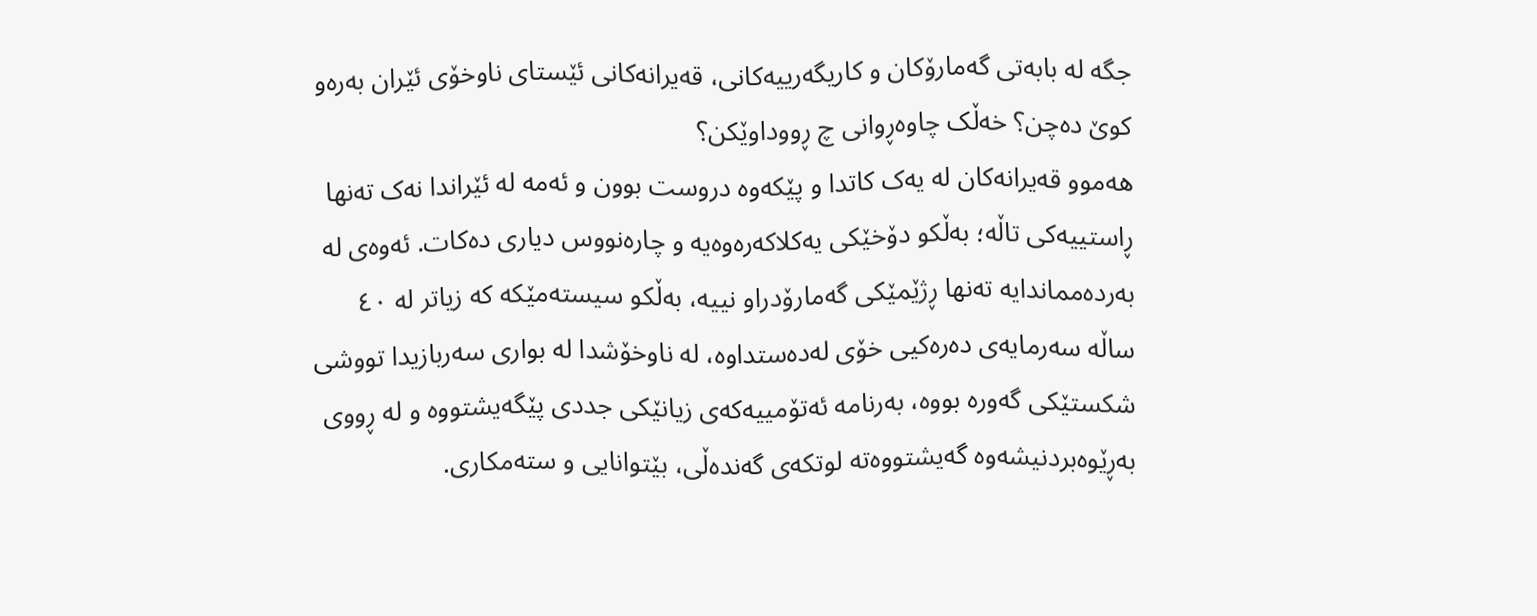جگە لە بابەتی گەمارۆکان و کاریگەرییەکانی، قەیرانەکانی ئێستای ناوخۆی ئێران بەرەو کوێ دەچن؟ خەڵک چاوەڕوانی چ ڕووداوێکن؟
هەموو قەیرانەکان لە یەک کاتدا و پێکەوە دروست بوون و ئەمە لە ئێراندا نەک تەنها ڕاستییەکی تاڵە؛ بەڵکو دۆخێکی یەکلاکەرەوەیە و چارەنووس دیاری دەکات. ئەوەی لە بەردەمماندایە تەنها ڕژێمێکی گەمارۆدراو نییە، بەڵکو سیستەمێکە کە زیاتر لە ٤٠ ساڵە سەرمایەی دەرەکیی خۆی لەدەستداوە، لە ناوخۆشدا لە بواری سەربازیدا تووشی شکستێکی گەورە بووە، بەرنامە ئەتۆمییەکەی زیانێکی جددی پێگەیشتووە و لە ڕووی بەڕێوەبردنیشەوە گەیشتووەتە لوتکەی گەندەڵی، بێتوانایی و ستەمکاری.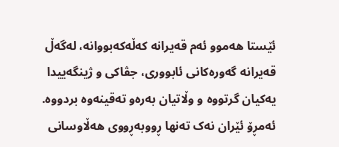ئێستا هەموو ئەم قەیرانە کەڵەکەبووانە، لەگەڵ قەیرانە گەورەکانی ئابووری، جڤاکی و ژینگەییدا یەکیان گرتووە و وڵاتیان بەرەو تەقینەوە بردووە.
ئەمڕۆ ئێران نەک تەنها ڕووبەڕووی هەڵاوسانی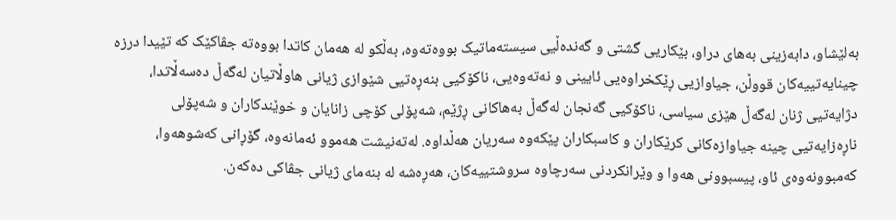بەلێشاو، دابەزینی بەهای دراو، بێکاریی گشتی و گەندەڵیی سیستەماتیک بووەتەوە، بەڵکو لە هەمان کاتدا بووەتە جڤاکێک کە تێیدا درزە چینایەتییەکان قووڵن، جیاوازیی ڕێکخراوەیی ئایینی و نەتەوەیی، ناکۆکیی بنەڕەتیی شێوازی ژیانی هاوڵاتیان لەگەڵ دەسەڵاتدا، دژایەتیی ژنان لەگەڵ هێزی سیاسی، ناکۆکیی گەنجان لەگەڵ بەهاکانی ڕژێم، شەپۆلی کۆچی زانایان و خوێندکاران و شەپۆلی ناڕەزایەتیی چینە جیاوازەکانی کرێکاران و کاسبکاران پێکەوە سەریان هەڵداوە. لەتەنیشت هەموو ئەمانەوە، گۆڕانی کەشوهەوا، کەمبوونەوەی ئاو، پیسبوونی هەوا و وێرانکردنی سەرچاوە سروشتییەکان، هەڕەشە لە بنەمای ژیانی جڤاکی دەکەن.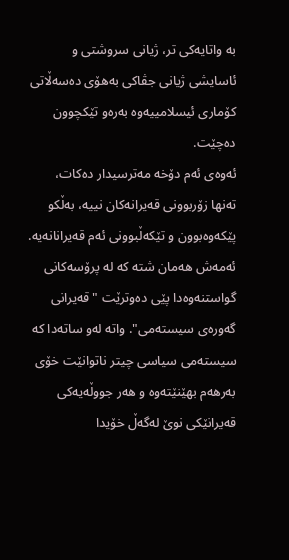بە واتایەکی تر، ژیانی سروشتی و ئاسایشی ژیانی جڤاکی بەهۆی دەسەڵاتی کۆماری ئیسلامییەوە بەرەو تێکچوون دەچێت.
ئەوەی ئەم دۆخە مەترسیدار دەکات، تەنها زۆربوونی قەیرانەکان نییە، بەڵکو پێکەوەبوون و تێکەڵبوونی ئەم قەیرانانەیە. ئەمەش هەمان شتە کە لە پرۆسەکانی گواستنەوەدا پێی دەوترێت "قەیرانی گەورەی سیستەمی". واتە لەو ساتەدا کە سیستەمی سیاسی چیتر ناتوانێت خۆی بەرهەم بهێنێتەوە و هەر جووڵەیەکی قەیرانێکی نوێ لەگەڵ خۆیدا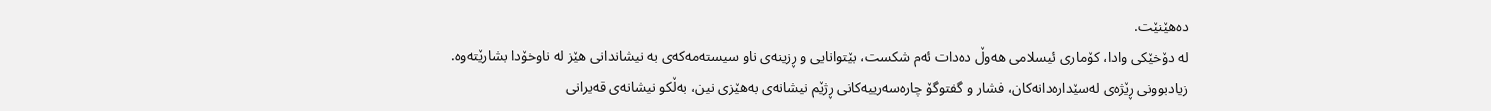دەهێنێت.
لە دۆخێکی وادا، کۆماری ئیسلامی هەوڵ دەدات ئەم شکست، بێتوانایی و ڕزینەی ناو سیستەمەکەی بە نیشاندانی هێز لە ناوخۆدا بشارێتەوە. زیادبوونی ڕێژەی لەسێدارەدانەکان، فشار و گفتوگۆ چارەسەرییەکانی ڕژێم نیشانەی بەهێزی نین، بەڵکو نیشانەی قەیرانی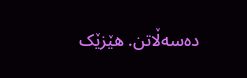دەسەڵاتن. هێزێک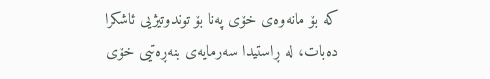کە بۆ مانەوەی خۆی پەنا بۆ توندوتیژیی ئاشکرا دەبات، لە ڕاستیدا سەرمایەی بنەڕەتیی خۆی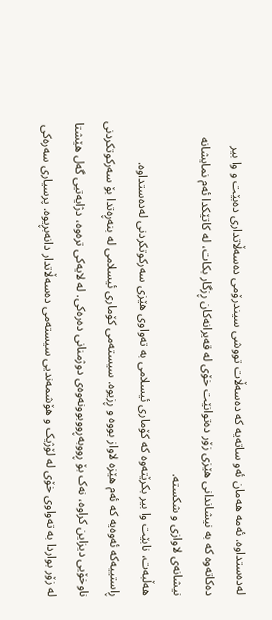لەدەستداوە. ئەمە هەمان ئەو ساتەیە کە دەسەڵات تووشی سیندرۆمی دەسەڵاتداری دەبێت و وا بیر دەکاتەوە کە بە نیشاندانی هێزی زۆر دەتوانێت خۆی لە قەیرانەکان ڕزگار بکات، لە کاتێکدا ئەم نمایشانە نیشانەی لاوازی و شکستە.
هەڵبەت، نابێت وا بیر بکرێتەوە کە کۆماری ئیسلامی بە تەواوی هێزی سەرکوتکردنی لەدەستداوە. ڕاستییەکە ئەوەیە کە ئەم هێزە لاواز بووە و ڕزیوە. سیستەمی کۆماری ئیسلامی لە بنەڕەتدا بۆ سەرکوتکردنی ناوخۆیی دیزاین کراوە، نەک بۆ ڕووبەڕووبوونەوەی دوژمنانی دەرەکی. لە لایەکی ترەوە، دژایەتیی گەل هێشتا لە زۆر بواردا بە تەواوی خۆی لە لۆژیک و هۆشمەندیی سیستەمی دەسەڵاتدار دانەبڕیوە. پرسیاری سەرەکی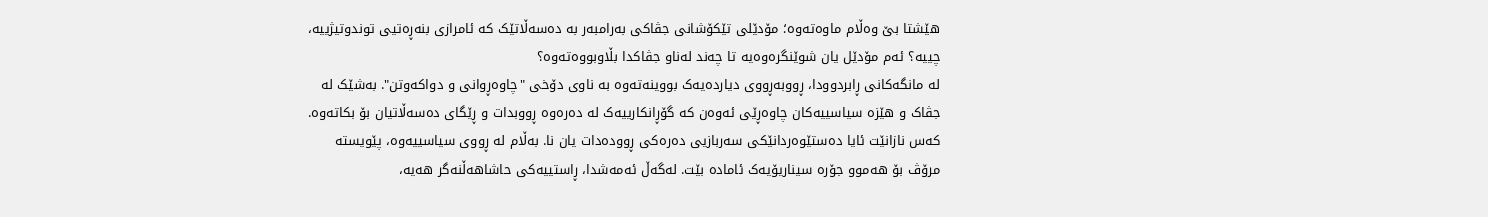هێشتا بێ وەڵام ماوەتەوە؛ مۆدێلی تێکۆشانی جڤاکی بەرامبەر بە دەسەڵاتێک کە ئامرازی بنەڕەتیی توندوتیژییە، چییە؟ ئەم مۆدێل یان شوێنگرەوەیە تا چەند لەناو جڤاکدا بڵاوبووەتەوە؟
لە مانگەکانی ڕابردوودا، ڕووبەڕووی دیاردەیەک بووینەتەوە بە ناوی دۆخی "چاوەڕوانی و دواکەوتن". بەشێک لە جڤاک و هێزە سیاسییەکان چاوەڕێی ئەوەن کە گۆڕانکارییەک لە دەرەوە ڕووبدات و ڕێگای دەسەڵاتیان بۆ بکاتەوە. کەس نازانێت ئایا دەستێوەردانێکی سەربازیی دەرەکی ڕوودەدات یان نا. بەڵام لە ڕووی سیاسییەوە، پێویستە مرۆڤ بۆ هەموو جۆرە سیناریۆیەک ئامادە بێت. لەگەڵ ئەمەشدا، ڕاستییەکی حاشاهەڵنەگر هەیە،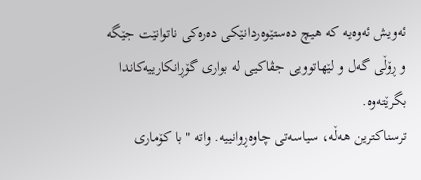ئەویش ئەوەیە کە هیچ دەستێوەردانێکی دەرەکی ناتوانێت جێگە و ڕۆڵی گەل و لێهاتوویی جڤاکیی لە بواری گۆڕانکارییەکاندا بگرێتەوە.
ترسناکترین هەڵە، سیاسەتی چاوەڕوانییە. واتە "با کۆماری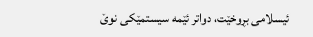ئیسلامی بڕوخێت، دواتر ئێمە سیستمێکی نوێ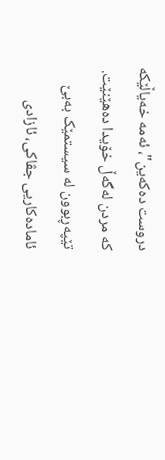دروست دەکەین"، ئەمە خەیاڵێکە کە مردن لەگەڵ خۆیدا دەهێنێت. تێپەڕبوون لە سیستمێک بەبێ ئامادەکاریی جڤاکی، ئازادی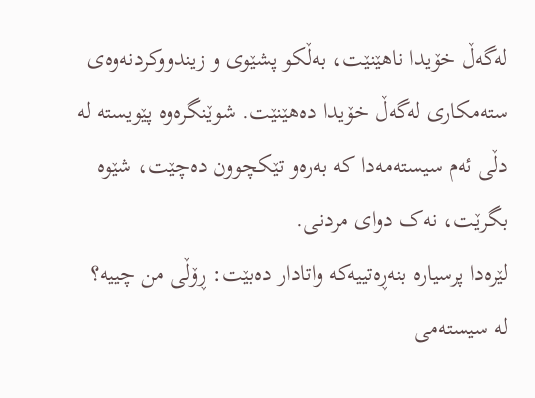لەگەڵ خۆیدا ناهێنێت، بەڵکو پشێوی و زیندووکردنەوەی ستەمکاری لەگەڵ خۆیدا دەهێنێت. شوێنگرەوە پێویستە لە دڵی ئەم سیستەمەدا کە بەرەو تێکچوون دەچێت، شێوە بگرێت، نەک دوای مردنی.
لێرەدا پرسیارە بنەڕەتییەکە واتادار دەبێت: ڕۆڵی من چییە؟ لە سیستەمی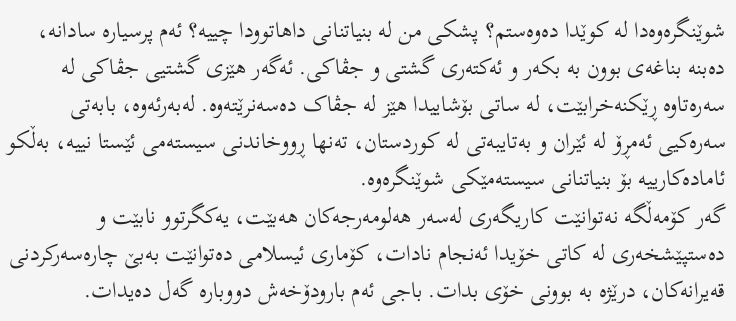شوێنگرەوەدا لە کوێدا دەوەستم؟ پشکی من لە بنیاتنانی داهاتوودا چییە؟ ئەم پرسیارە سادانە، دەبنە بناغەی بوون بە بکەر و ئەکتەری گشتی و جڤاکی. ئەگەر هێزی گشتیی جڤاکی لە سەرەتاوە ڕێکنەخرابێت، لە ساتی بۆشاییدا هێز لە جڤاک دەسەنرێتەوە. لەبەرئەوە، بابەتی سەرەکیی ئەمڕۆ لە ئێران و بەتایبەتی لە کوردستان، تەنها ڕووخاندنی سیستەمی ئێستا نییە، بەڵکو ئامادەکارییە بۆ بنیاتنانی سیستەمێکی شوێنگرەوە.
گەر کۆمەڵگە نەتوانێت کاریگەری لەسەر هەلومەرجەکان هەبێت، یەکگرتوو نابێت و دەستپێشخەری لە کاتی خۆیدا ئەنجام نادات، کۆماری ئیسلامی دەتوانێت بەبێ چارەسەرکردنی قەیرانەکان، درێژە بە بوونی خۆی بدات. باجی ئەم بارودۆخەش دووبارە گەل دەیدات.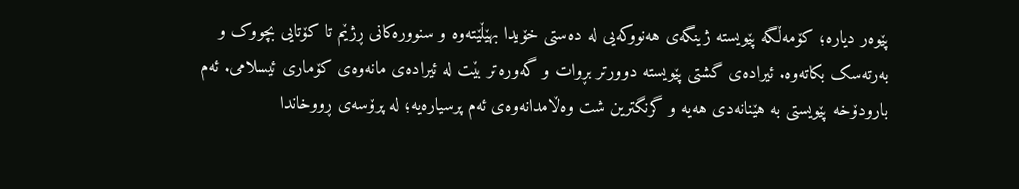پێوەر دیارە؛ کۆمەڵگە پێویستە ژینگەی هەنووکەیی لە دەستی خۆیدا بهێڵێتەوە و سنوورەکانی ڕژێم تا کۆتایی بچووک و بەرتەسک بکاتەوە. ئیرادەی گشتی پێویستە دوورتر بڕوات و گەورەتر بێت لە ئیرادەی مانەوەی کۆماری ئیسلامی. ئەم بارودۆخە پێویستی بە هێنانەدی هەیە و گرنگترین شت وەڵامدانەوەی ئەم پرسیارەیە؛ لە پرۆسەی ڕووخاندا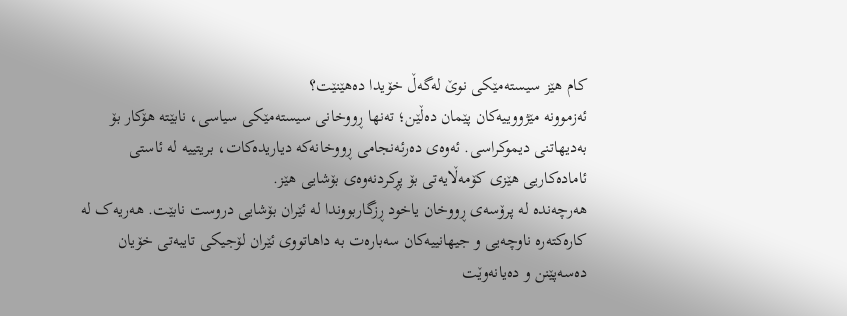کام هێز سیستەمێکی نوێ لەگەڵ خۆیدا دەهێنێت؟
ئەزموونە مێژووییەکان پێمان دەڵێن؛ تەنها ڕووخانی سیستەمێكی سیاسی، نابێتە هۆکار بۆ بەدیهاتنی دیموکراسی. ئەوەی دەرئەنجامی ڕووخانەکە دیاریدەکات، بریتییە لە ئاستی ئامادەکاریی هێزی کۆمەڵایەتی بۆ پڕکردنەوەی بۆشایی هێز.
هەرچەندە لە پرۆسەی ڕووخان یاخود ڕزگاربووندا لە ئێران بۆشایی دروست نابێت. هەریەک لە کارەکتەرە ناوچەیی و جیهانییەکان سەبارەت بە داهاتووی ئێران لۆجیکی تایبەتی خۆیان دەسەپێنن و دەیانەوێت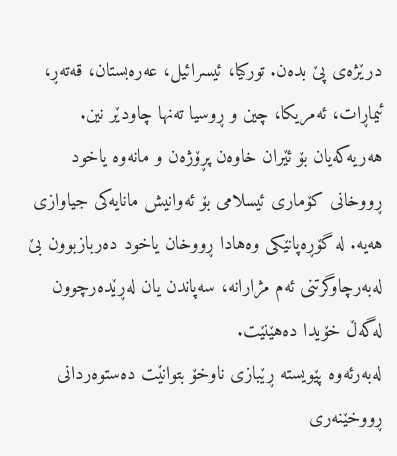درێژەی پێ بدەن. تورکیا، ئیسرائیل، عەرەبستان، قەتەڕ، ئیماڕات، ئەمریکا، چین و ڕوسیا تەنها چاودێر نین. هەریەکەیان بۆ ئێران خاوەن پڕۆژەن و مانەوە یاخود ڕووخانی کۆماری ئیسلامی بۆ ئەوانیش مانایەکی جیاوازی هەیە. لە گۆڕەپانێکی وەهادا ڕووخان یاخود دەربازبوون بێ لەبەرچاوگرتنی ئەم مژارانە، سەپاندن یان لەڕێدەرچوون لەگەڵ خۆیدا دەهێنێت.
لەبەرئەوە پێویستە ڕێبازی ناوخۆ بتوانێت دەستوەردانی ڕووخێنەری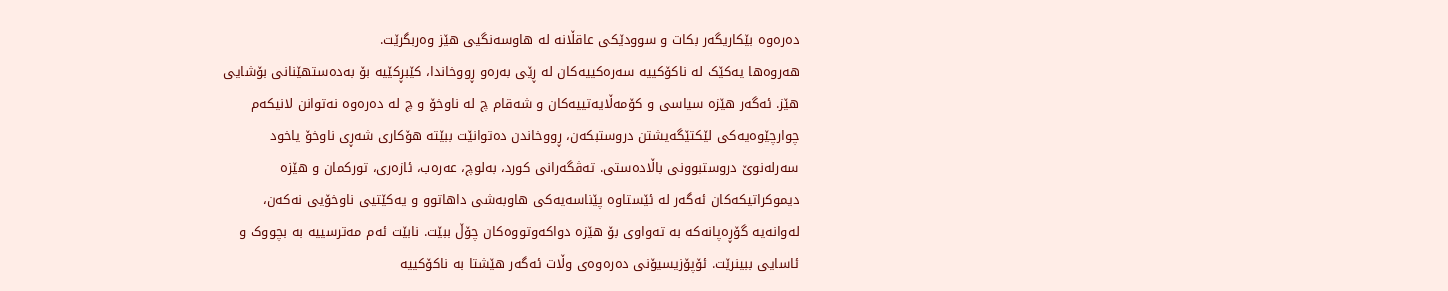دەرەوە بێکاریگەر بکات و سوودێکی عاقڵانە لە هاوسەنگیی هێز وەربگرێت.
هەروەها یەکێک لە ناکۆکییە سەرەکییەکان لە ڕێی بەرەو ڕووخاندا، کێبڕکێیە بۆ بەدەستهێنانی بۆشایی هێز. ئەگەر هێزە سیاسی و کۆمەڵایەتییەکان و شەقام چ لە ناوخۆ و چ لە دەرەوە نەتوانن لانیکەم چوارچێوەیەکی لێکتێگەیشتن دروستبکەن، ڕووخاندن دەتوانێت ببێتە هۆکاری شەڕی ناوخۆ یاخود سەرلەنوێ دروستبوونی باڵادەستی. تەڤگەرانی کورد، بەلوچ، عەرەب، ئازەری، تورکمان و هێزە دیموکراتیکەکان ئەگەر لە ئێستاوە پێناسەیەکی هاوبەشی داهاتوو و یەکێتیی ناوخۆیی نەکەن، لەوانەیە گۆڕەپانەکە بە تەواوی بۆ هێزە دواکەوتووەکان چۆڵ ببێت. نابێت ئەم مەترسییە بە بچووک و ئاسایی ببینرێت. ئۆپۆزیسیۆنی دەرەوەی وڵات ئەگەر هێشتا بە ناکۆکییە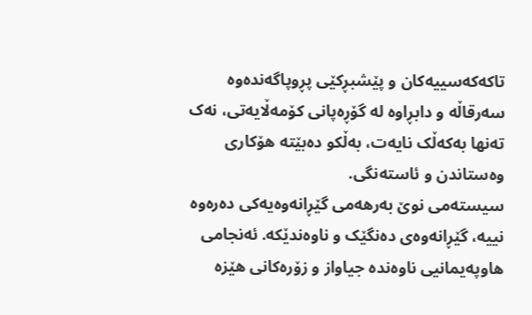تاکەکەسییەکان و پێشبڕکێی پڕوپاگەندەوە سەرقاڵە و دابڕاوە لە گۆڕەپانی کۆمەڵایەتی، نەک تەنها بەکەڵک نایەت، بەڵکو دەبێتە هۆکاری وەستاندن و ئاستەنگی.
سیستەمی نوێ بەرهەمی گێڕانەوەیەکی دەرەوە نییە، گێڕانەوەی دەنگێک و ناوەندێکە. ئەنجامی هاوپەیمانیی ناوەندە جیاواز و زۆرەکانی هێزە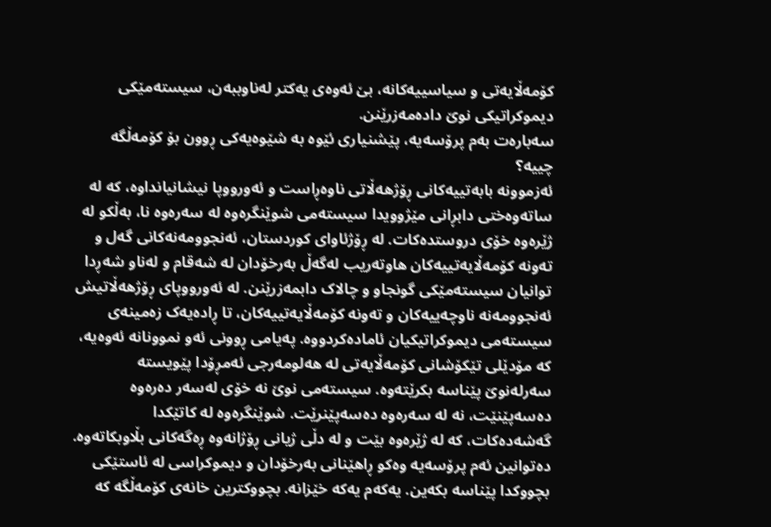کۆمەڵایەتی و سیاسییەکانە، بێ ئەوەی یەکتر لەناوببەن، سیستەمێکی دیموکراتیکی نوێ دادەمەزرێنن.
سەبارەت بەم پرۆسەیە، پێشنیاری ئێوە بە شێوەیەکی ڕوون بۆ کۆمەڵگە چییە؟
ئەزموونە بابەتییەکانی ڕۆژهەڵاتی ناوەڕاست و ئەورووپا نیشانیانداوە، کە لە ساتەوەختی دابڕانی مێژوویدا سیستەمی شوێنگرەوە لە سەرەوە نا، بەڵکو لە ژێرەوە خۆی دروستدەکات. لە ڕۆژئاوای کوردستان، ئەنجوومەنەکانی گەل و تەونە کۆمەڵایەتییەکان هاوتەریب لەگەڵ بەرخۆدان لە شەقام و لەناو شەڕدا توانیان سیستەمێکی گونجاو و چالاک دابمەزرێنن. لە ئەورووپای ڕۆژهەڵاتیش ئەنجوومەنە ناوچەییەکان و تەونە کۆمەڵایەتییەکان، تا ڕادەیەک زەمینەی سیستەمی دیموکراتیکیان ئامادەکردووە. پەیامی ڕوونی ئەو نموونانە ئەوەیە، کە مۆدێلی تێکۆشانی کۆمەڵایەتی لە هەلومەرجی ئەمڕۆدا پێویستە سەرلەنوێ پێناسە بکرێتەوە. سیستەمی نوێ نە خۆی لەسەر دەرەوە دەسەپێنێت، نە لە سەرەوە دەسەپێنرێت. شوێنگرەوە لە کاتێکدا گەشەدەکات، کە لە ژێرەوە بێت و لە دڵی ژیانی ڕۆژانەوە ڕەگەکانی بڵاوبکاتەوە.
دەتوانین ئەم پرۆسەیە وەکو ڕاهێنانی بەرخۆدان و دیموکراسی لە ئاستێکی بچووکدا پێناسە بکەین. یەکەم یەکە خێزانە. بچووکترین خانەی کۆمەڵگە کە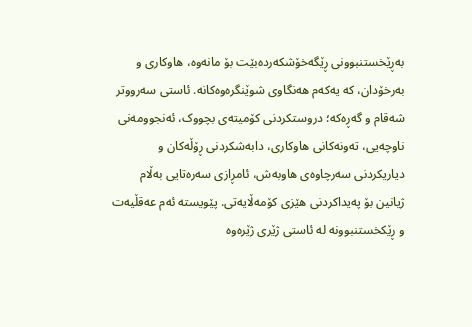بەڕێخستنبوونی ڕێگەخۆشکەردەبێت بۆ مانەوە، هاوکاری و بەرخۆدان، کە یەکەم هەنگاوی شوێنگرەوەکانە. ئاستی سەرووتر شەقام و گەڕەکە؛ دروستکردنی کۆمیتەی بچووک، ئەنجوومەنی ناوچەیی، تەونەکانی هاوکاری، دابەشکردنی ڕۆڵەکان و دیاریکردنی سەرچاوەی هاوبەش، ئامڕازی سەرەتایی بەڵام ژیانین بۆ پەیداکردنی هێزی کۆمەڵایەتی. پێویستە ئەم عەقڵیەت و ڕێکخستنبوونە لە ئاستی ژێری ژێرەوە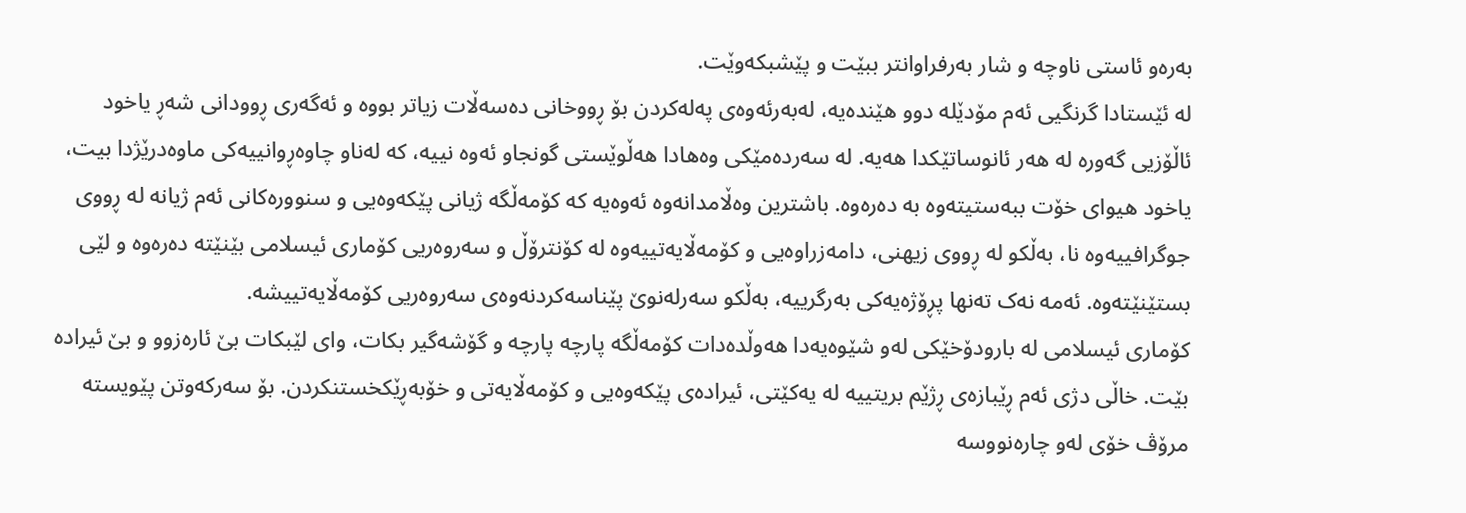بەرەو ئاستی ناوچە و شار بەرفراوانتر ببێت و پێشبکەوێت.
لە ئێستادا گرنگیی ئەم مۆدێلە دوو هێندەیە، لەبەرئەوەی پەلەکردن بۆ ڕووخانی دەسەڵات زیاتر بووە و ئەگەری ڕوودانی شەڕ یاخود ئاڵۆزیی گەورە لە هەر ئانوساتێکدا هەیە. لە سەردەمێکی وەهادا هەڵوێستی گونجاو ئەوە نییە، کە لەناو چاوەڕوانییەکی ماوەدرێژدا بیت، یاخود هیوای خۆت ببەستیتەوە بە دەرەوە. باشترین وەڵامدانەوە ئەوەیە کە کۆمەڵگە ژیانی پێکەوەیی و سنوورەکانی ئەم ژیانە لە ڕووی جوگرافییەوە نا، بەڵکو لە ڕووی زیهنی، دامەزراوەیی و کۆمەڵایەتییەوە لە کۆنترۆڵ و سەروەریی کۆماری ئیسلامی بێنێتە دەرەوە و لێی بستێنێتەوە. ئەمە نەک تەنها پڕۆژەیەکی بەرگرییە، بەڵکو سەرلەنوێ پێناسەکردنەوەی سەروەریی کۆمەڵایەتییشە.
کۆماری ئیسلامی لە بارودۆخێکی لەو شێوەیەدا هەوڵدەدات کۆمەڵگە پارچە پارچە و گۆشەگیر بکات، وای لێبکات بێ ئارەزوو و بێ ئیرادە بێت. خاڵی دژی ئەم ڕێبازەی ڕژێم بریتییە لە یەکێتی، ئیرادەی پێکەوەیی و کۆمەڵایەتی و خۆبەڕێکخستنکردن. بۆ سەرکەوتن پێویستە مرۆڤ خۆی لەو چارەنووسە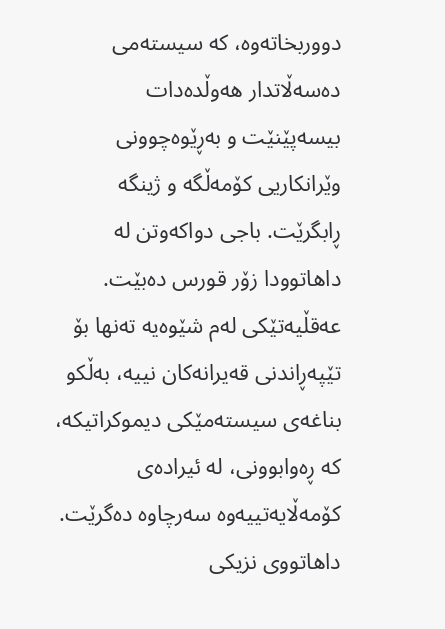دووربخاتەوە، کە سیستەمی دەسەڵاتدار هەوڵدەدات بیسەپێنێت و بەڕێوەچوونی وێرانکاریی کۆمەڵگە و ژینگە ڕابگرێت. باجی دواکەوتن لە داهاتوودا زۆر قورس دەبێت. عەقڵیەتێکی لەم شێوەیە تەنها بۆ تێپەڕاندنی قەیرانەکان نییە، بەڵکو بناغەی سیستەمێکی دیموکراتیکە، کە ڕەوابوونی، لە ئیرادەی کۆمەڵایەتییەوە سەرچاوە دەگرێت.
داهاتووی نزیکی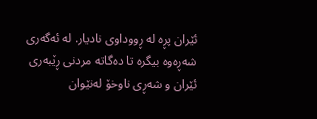ئێران پڕە لە ڕووداوی نادیار. لە ئەگەری شەڕەوە بیگرە تا دەگاتە مردنی ڕێبەری ئێران و شەڕی ناوخۆ لەنێوان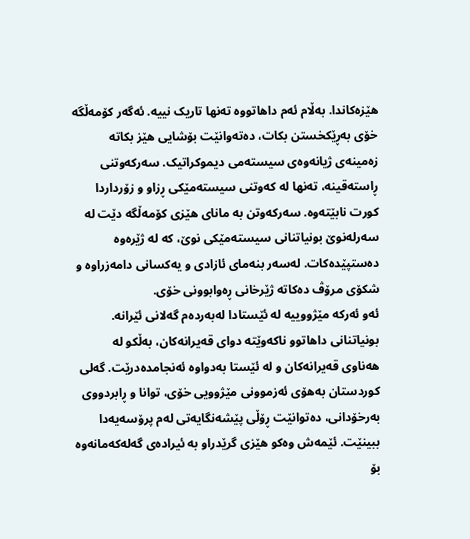هێزەکاندا. بەڵام ئەم داهاتووە تەنها تاریک نییە. ئەگەر کۆمەڵگە خۆی بەڕێکخستن بکات، دەتەوانێت بۆشایی هێز بکاتە زەمینەی ژیانەوەی سیستەمی دیموکراتیک. سەرکەوتنی ڕاستەقینە، تەنها لە کەوتنی سیستەمێکی ڕزاو و زۆرداردا کورت نابێتەوە. سەرکەوتن بە مانای هێزی کۆمەڵگە دێت لە سەرلەنوێ بونیاتنانی سیستەمێکی نوێ، کە لە ژێرەوە دەستپێدەکات. لەسەر بنەمای ئازادی و یەکسانی دامەزراوە و شکۆی مرۆڤ دەکاتە ژێرخانی ڕەوابوونی خۆی.
ئەو ئەرکە مێژووییە لە ئێستادا لەبەردەم گەلانی ئێرانە. بونیاتنانی داهاتوو ناکەوێتە دوای قەیرانەکان، بەڵکو لە هەناوی قەیرانەکان و لە ئێستا بەدواوە ئەنجامدەدرێت. گەلی کوردستان بەهۆی ئەزموونی مێژوویی خۆی، توانا و ڕابردووی بەرخۆدانی، دەتوانێت ڕۆڵی پێشەنگایەتی لەم پرۆسەیەدا ببینێت. ئێمەش وەکو هێزی گرێدراو بە ئیرادەی گەلەکەمانەوە بۆ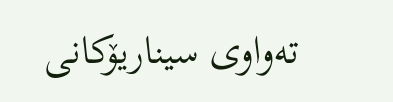تەواوی سیناریۆکانی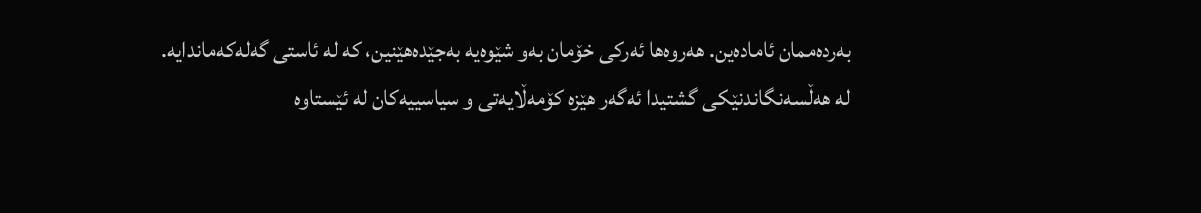بەردەممان ئامادەین. هەروەها ئەرکی خۆمان بەو شێوەیە بەجێدەهێنین، کە لە ئاستی گەلەکەماندایە.
لە هەڵسەنگاندنێکی گشتیدا ئەگەر هێزە کۆمەڵایەتی و سیاسییەکان لە ئێستاوە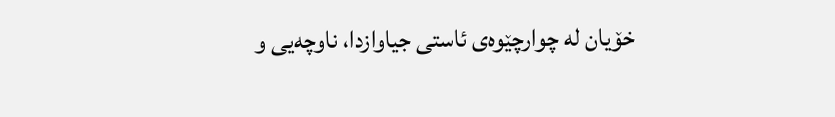خۆیان لە چوارچێوەی ئاستی جیاوازدا، ناوچەیی و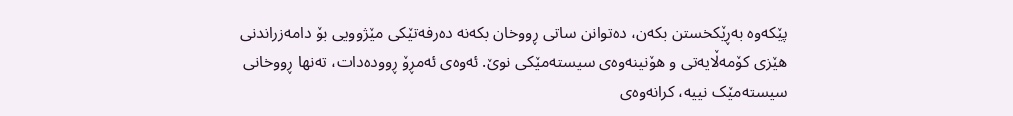پێکەوە بەڕێکخستن بکەن، دەتوانن ساتی ڕووخان بکەنە دەرفەتێکی مێژوویی بۆ دامەزراندنی هێزی کۆمەڵایەتی و هۆنینەوەی سیستەمێکی نوێ. ئەوەی ئەمڕۆ ڕوودەدات، تەنها ڕووخانی سیستەمێک نییە، کرانەوەی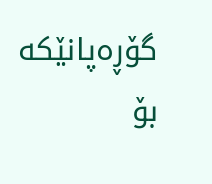گۆڕەپانێکە بۆ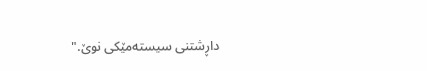داڕشتنی سیستەمێکی نوێ."